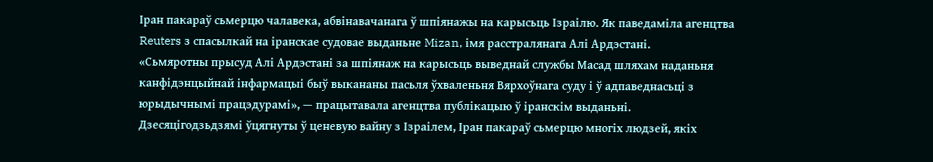Іран пакараў сьмерцю чалавека, абвінавачанага ў шпіянажы на карысьць Ізраілю. Як паведаміла агенцтва Reuters з спасылкай на іранскае судовае выданьне Mizan, імя расстралянага Алі Ардэстані.
«Сьмяротны прысуд Алі Ардэстані за шпіянаж на карысьць выведнай службы Масад шляхам наданьня канфідэнцыйнай інфармацыі быў выкананы пасьля ўхваленьня Вярхоўнага суду і ў адпаведнасьці з юрыдычнымі працэдурамі», — працытавала агенцтва публікацыю ў іранскім выданьні.
Дзесяцігодзьдзямі ўцягнуты ў ценевую вайну з Ізраілем, Іран пакараў сьмерцю многіх людзей, якіх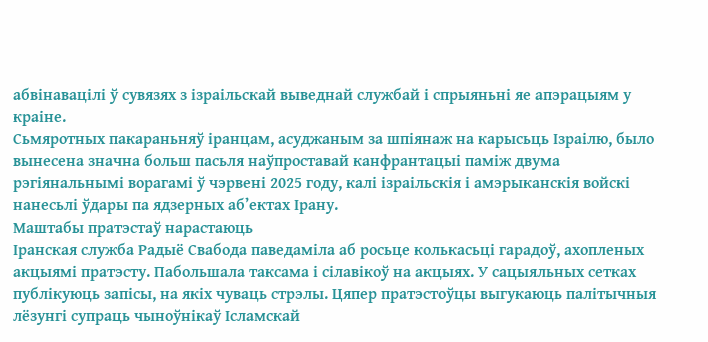абвінавацілі ў сувязях з ізраільскай выведнай службай і спрыяньні яе апэрацыям у краіне.
Сьмяротных пакараньняў іранцам, асуджаным за шпіянаж на карысьць Ізраілю, было вынесена значна больш пасьля наўпроставай канфрантацыі паміж двума рэгіянальнымі ворагамі ў чэрвені 2025 году, калі ізраільскія і амэрыканскія войскі нанесьлі ўдары па ядзерных аб’ектах Ірану.
Маштабы пратэстаў нарастаюць
Іранская служба Радыё Свабода паведаміла аб росьце колькасьці гарадоў, ахопленых акцыямі пратэсту. Пабольшала таксама і сілавікоў на акцыях. У сацыяльных сетках публікуюць запісы, на якіх чуваць стрэлы. Цяпер пратэстоўцы выгукаюць палітычныя лёзунгі супраць чыноўнікаў Ісламскай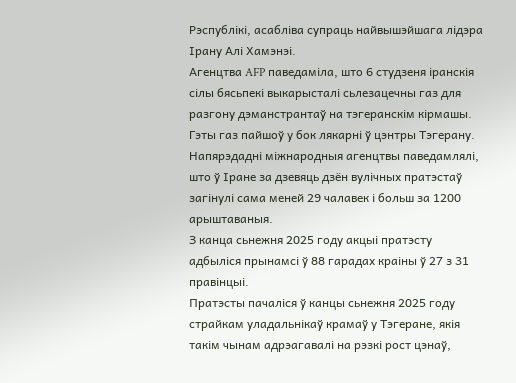Рэспублікі, асабліва супраць найвышэйшага лідэра Ірану Алі Хамэнэі.
Агенцтва AFP паведаміла, што 6 студзеня іранскія сілы бясьпекі выкарысталі сьлезацечны газ для разгону дэманстрантаў на тэгеранскім кірмашы. Гэты газ пайшоў у бок лякарні ў цэнтры Тэгерану.
Напярэдадні міжнародныя агенцтвы паведамлялі, што ў Іране за дзевяць дзён вулічных пратэстаў загінулі сама меней 29 чалавек і больш за 1200 арыштаваныя.
З канца сьнежня 2025 году акцыі пратэсту адбыліся прынамсі ў 88 гарадах краіны ў 27 з 31 правінцыі.
Пратэсты пачаліся ў канцы сьнежня 2025 году страйкам уладальнікаў крамаў у Тэгеране, якія такім чынам адрэагавалі на рэзкі рост цэнаў,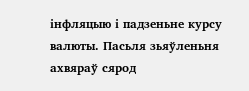інфляцыю і падзеньне курсу валюты. Пасьля зьяўленьня ахвяраў сярод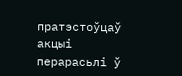пратэстоўцаў акцыі перарасьлі ў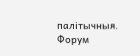палітычныя.
Форум